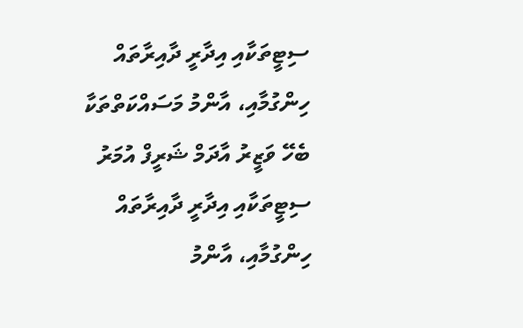ސިޓީތަކާއި އިދާރީ ދާއިރާތައް ހިންގުމާއި، އާންމު މަސައްކަތްތަކާ ބެހޭ ވަޒީރު އާދަމް ޝަރީފް އުމަރު
ސިޓީތަކާއި އިދާރީ ދާއިރާތައް ހިންގުމާއި، އާންމު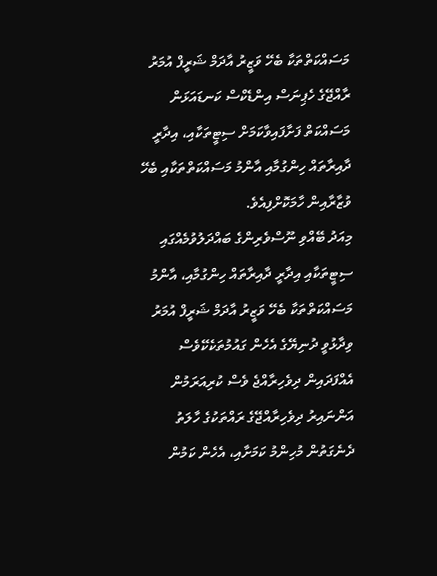މަސައްކަތްތަކާ ބެހޭ ވަޒީރު އާދަމް ޝަރީފް އުމަރު
ރާއްޖޭގެ ހެޕިނަސް އިންޑެކްސް ކަނޑައަޅަން މަސައްކަތް ފަށާފައިވާކަމަށް ސިޓީތަކާއި، އިދާރީ ދާއިރާތައް ހިންގުމާއި އާންމު މަސައްކަތްތަކާއި ބެހޭ ވުޒާރާއިން ހާމަކޮށްފިއެވެ.
މިއަދު ބޭއްވި ނޫސްވެރިންގެ ބައްދަލުވުމެއްގައި ސިޓީތަކާއި އިދާރީ ދާއިރާތައް ހިންގުމާއި، އާންމު މަސައްކަތްތަކާ ބެހޭ ވަޒީރު އާދަމް ޝަރީފް އުމަރު ވިދާޅުވީ ދުނިޔޭގެ އެހެން ގައުމުތަކެކޭވެސް އެއްފަދައިން ދިވެހިރާއްޖެ ވެސް ކުރިއަރަމުން އަންނައިރު ދިވެހިރާއްޖޭގެ ރައްތަކުގެ ހާލަތު ދެނެގަތުން މުހިންމު ކަމަށާއި، އެހެން ކަމުން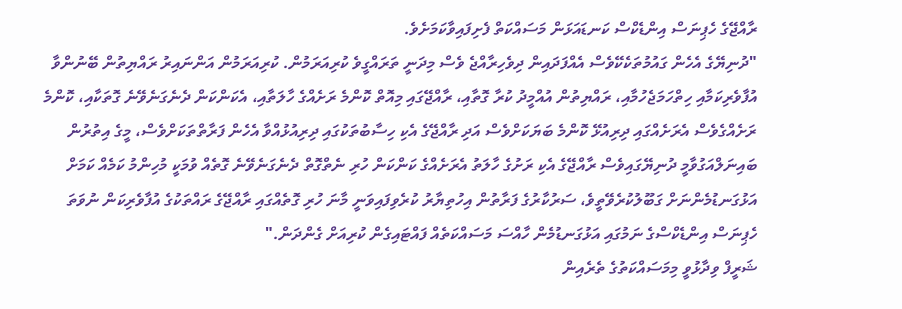ރާއްޖޭގެ ހެޕިނަސް އިންޑެކްސް ކަނޑައަޅަން މަސައްކަތް ފެށިފައިވާކަމަށެވެ.
"ދުނިޔޭގެ އެހެން ގައުމުތަކެކޭވެސް އެއްފަދައިން ދިވެހިރާއްޖެ ވެސް މިދަނީ ތަރައްގީވެ ކުރިއަރަމުން. ކުރިއަރަމުން އަންނައިރު ރައްޔިތުން ބޭނުންވާ އުފާވެރިކަމާއި ހިތްހަމަޖެހުމާއި، ރައްޔިތުން އުއްމީދު ކުރާ ގޮތާއި، ރާއްޖޭގައި މިއޮތް ކޮންމެ ރަށެއްގެ ހާލަތާއި، އެކަންކަން ދެނެގަނެވޭނެ ގޮތަކާއި، ކޮންމެ ރަށެއްގެވެސް އެރަށެއްގައި ދިރިއުޅޭ ކޮންމެ ބަޔަކަށްވެސް އަދި ރާއްޖޭގެ އެކި ހިސާބުތަކުގައި ދިރިއުޅުއްވާ އެހެން ފަރާތްތަކަށްވެސް، މީގެ އިތުރުން ބައިނަލްއަގުވާމީ ދުނިޔޭގައިވެސް ރާއްޖޭގެ އެކި ރަށުގެ ހާލަތު އެރަށެއްގެ ކަންކަން ހުރި ނެތްގޮތް ދެނެގަނެވޭނެ ގޮތެއް ވުމަކީ މުހިންމު ކަމެއް ކަމަށް އަޅުގަނޑުމެންނަށް ގަބޫލުކުރެވޭތީވެ، ސަރުކާރުގެ ފަރާތުން އިހުތިޔާރު ކުރެވިފައިވަނީ މާނަ ހުރި ގޮތެއްގައި ރާއްޖޭގެ ރައްތަކުގެ އުފާވެރިކަން ނުވަތަ ހެޕިނަސް އިންޑެކްސްގެ ނަމުގައި އަޅުގަނޑުމެން ހާއްސަ މަސައްކަތެއް ފައްޓައިގެން ކުރިއަށް ގެންދަން."
ޝަރީފް ވިދާޅުވީ މިމަސައްކަތުގެ ތެރެއިން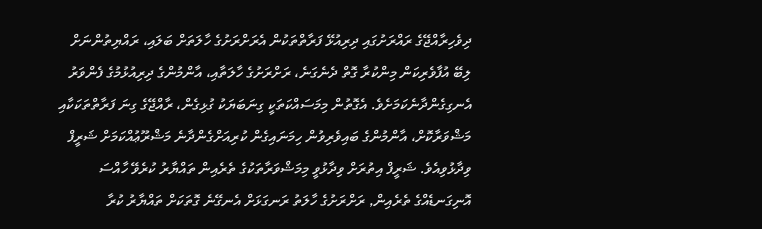ދިވެހިރާއްޖޭގެ ރައްރަށުގައި ދިރިއުޅޭ ފަރާތްތަކުން އެރަށްރަށުގެ ހާލަތަށް ބަލައި، ރައްޔިތުންނަށް ލިބޭ އުފާވެރިކަން މިންކުރާ ގޮތް ދެނެގަނެ، ރަށްރަށުގެ ހާލަތާއި، އާންމުންގެ ދިރިއުޅުމުގެ ފެންވަރު އެނގިގެންދާނެކަމަށެވެ. އެގޮތުން މިމަސައްކަތަކީ ގިނަބަޔަކު ގުޅިގެން، ރާއްޖޭގެ ގިނަ ފަރާތްތަކަކާއި މަޝްވަރާކޮށް، އާންމުންގެ ބައިވެރިވުން ހިމަނައިގެން ކުރިއަށްގެންދާނެ މަޝްރޫޢުއްކަމަށް ޝަރީފް ވިދާޅުވިއެވެ. ޝަރީފް އިތުރަށް ވިދާޅުވީ މިމަޝްވަރާތަކުގެ ތެރެއިން ތައްޔާރު ކުރެވޭ ހާއްސަ އޮނިގަނޑެއްގެ ތެރެއިން, ރަށްރަށުގެ ހާލަތު ރަނގަޅަށް އެނގޭނެ ގޮތަކަށް ތައްޔާރު ކުރާ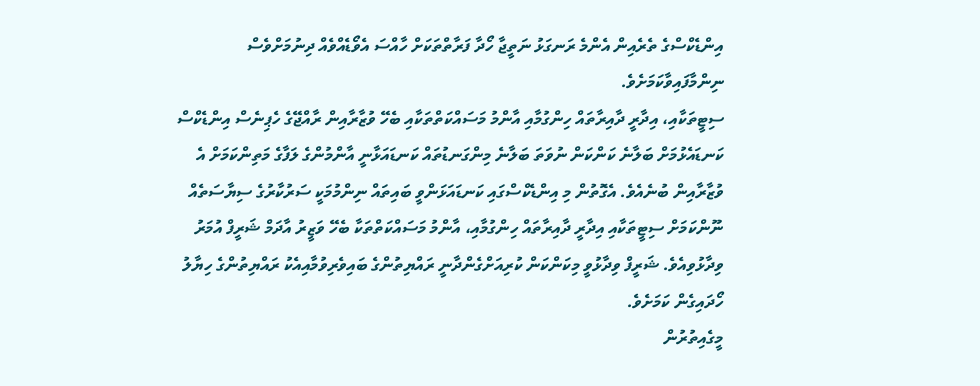އިންޑެކްސްގެ ތެރެއިން އެންމެ ރަނގަޅު ނަތީޖާ ހޯދާ ފަރާތްތަކަށް ހާއްސަ އެވޯޑެއްވެއް ދިނުމަށްވެސް ނިންމާފައިވާކަމަށެވެ.
ސިޓީތަކާއި، އިދާރީ ދާއިރާތައް ހިންގުމާއި އާންމު މަސައްކަތްތަކާއި ބެހޭ ވުޒާރާއިން ރާއްޖޭގެ ހެޕިނެސް އިންޑެކްސް ކަނޑައެޅުމަށް ބަލާނެ ކަންކަން ނުވަތަ ބަލާނެ މިންގަނޑުތައް ކަނޑައަޅާނީ އާންމުންގެ ލަފާގެ މަތިންކަމަށް އެ ވުޒާރާއިން ބުނެއެވެ. އެގޮތުން މި އިންޑެކްސްގައި ކަނޑައަޅަންވީ ބައިތައް ނިންމުމަކީ ސަރުކާރުގެ ސިޔާސަތެއް ނޫންކަމަށް ސިޓީތަކާއި އިދާރީ ދާއިރާތައް ހިންގުމާއި، އާންމު މަސައްކަތްތަކާ ބެހޭ ވަޒީރު އާދަމް ޝަރީފް އުމަރު ވިދާޅުވިއެވެ. ޝަރީފް ވިދާޅުވީ މިކަންކަން ކުރިއަށްގެންދާނީ ރައްޔިތުންގެ ބައިވެރިވުމާއިއެކު ރައްޔިތުންގެ ހިޔާލު ހޯދައިގެން ކަމަށެވެ.
މީގެއިތުރުން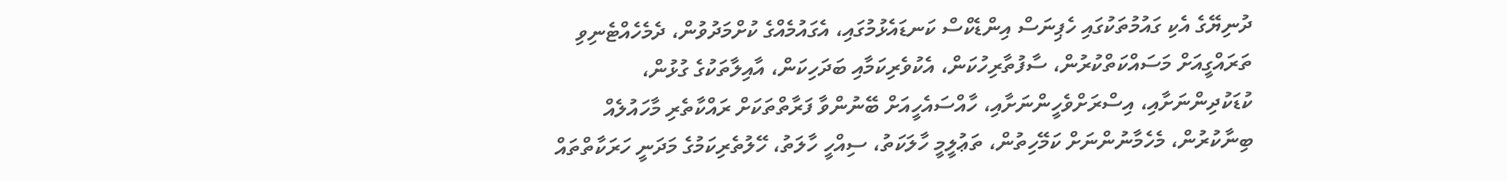ދުނިޔޭގެ އެކި ގައުމުތަކުގައި ހެޕިނަސް އިންޑެކްސް ކަނޑައެޅުމުގައި، އެގައުމެއްގެ ކުށްމަދުވުން، ދެމެހެއްޓެނިވި ތަރައްގީއަށް މަސައްކަތްކުރުން، ސާފުތާރިހުކަން، އެކުވެރިކަމާއި ބަދަހިކަން، އާއިލާތަކުގެ ގުޅުން، ކުޑަކުދިންނަށާއި، އިސްރަށްވެހީންނަށާއި، ހާއްސައެހީއަށް ބޭނުންވާ ފަރާތްތަކަށް ރައްކާތެރި މާހައުލެއް ބިނާކުރުން، މެހެމާނުންނަށް ކަމޭހިތުން، ތަޢުލީމީ ހާލަކަތު، ސިއްހީ ހާލަތު، ހޭލުތެރިކަމުގެ މަދަނީ ހަރަކާތްތައް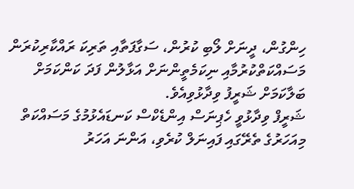ހިންގުން، ދީނަށް ލޯބި ކުރުން، ސަގާފަތާއި ތަރިކަ ރައްކާރިކުރަން މަސައްކަތްކުރުމާއި ނިކަމެތީންނަށް އަޅާލުން ފަދަ ކަންކަމަށް ބަލާކަމަށް ޝަރީފު ވިދާޅުވިއެވެ.
ޝަރީފް ވިދާޅުވީ ހެޕިނަސް އިންޑެކްސް ކަނޑައެޅުމުގެ މަސައްކަތް މިއަހަރުގެ ތެރޭގައި ފައިނަލް ކުރެވި، އަންނަ އަހަރު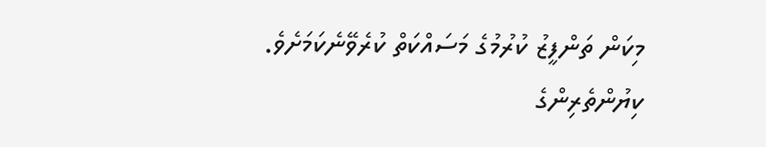މިކަން ތަންފީޒު ކުރުމުގެ މަސައްކަތް ކުރެވޭނެކަމަށެވެ.
ކިޔުންތެރިންގެ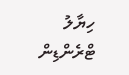ހިޔާލު
ޓްރެންޑިން